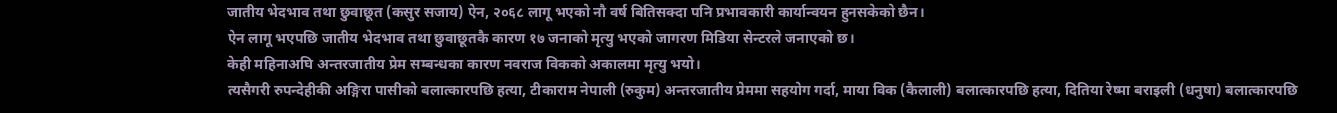जातीय भेदभाव तथा छुवाछूत (कसुर सजाय) ऐन, २०६८ लागू भएको नौ वर्ष बितिसक्दा पनि प्रभावकारी कार्यान्वयन हुनसकेको छैन।
ऐन लागू भएपछि जातीय भेदभाव तथा छुवाछूतकै कारण १७ जनाको मृत्यु भएको जागरण मिडिया सेन्टरले जनाएको छ।
केही महिनाअघि अन्तरजातीय प्रेम सम्बन्धका कारण नवराज विकको अकालमा मृत्यु भयो।
त्यसैगरी रुपन्देहीकी अङ्गिरा पासीको बलात्कारपछि हत्या, टीकाराम नेपाली (रुकुम) अन्तरजातीय प्रेममा सहयोग गर्दा, माया विक (कैलाली) बलात्कारपछि हत्या, दितिया रेष्मा बराइली (धनुषा) बलात्कारपछि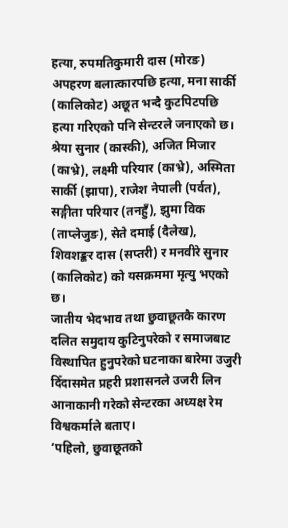हत्या, रुपमतिकुमारी दास (मोरङ) अपहरण बलात्कारपछि हत्या, मना सार्की (कालिकोट) अछूत भन्दै कुटपिटपछि हत्या गरिएको पनि सेन्टरले जनाएको छ।
श्रेया सुनार (कास्की), अजित मिजार (काभ्रे), लक्ष्मी परियार (काभ्रे), अस्मिता सार्की (झापा), राजेश नेपाली (पर्वत), सङ्गीता परियार (तनहुँ), झुमा विक (ताप्लेजुङ), सेते दमाई (दैलेख), शिवशङ्कर दास (सप्तरी) र मनवीरे सुनार (कालिकोट) को यसक्रममा मृत्यु भएको छ।
जातीय भेदभाव तथा छुवाछूतकै कारण दलित समुदाय कुटिनुपरेको र समाजबाट विस्थापित हुनुपरेको घटनाका बारेमा उजुरी दिँदासमेत प्रहरी प्रशासनले उजरी लिन आनाकानी गरेको सेन्टरका अध्यक्ष रेम विश्वकर्माले बताए।
‘पहिलो, छुवाछूतको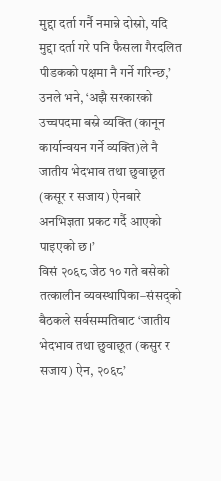मुद्दा दर्ता गर्नै नमान्ने दोस्रो, यदि मुद्दा दर्ता गरे पनि फैसला गैरदलित पीडकको पक्षमा नै गर्ने गरिन्छ,’ उनले भने, ‘अझै सरकारको उच्चपदमा बस्ने व्यक्ति (कानून कार्यान्वयन गर्ने व्यक्ति)ले नै जातीय भेदभाव तथा छुवाछूत (कसूर र सजाय) ऐनबारे अनभिज्ञता प्रकट गर्दै आएको पाइएको छ।’
विसं २०६८ जेठ १० गते बसेको तत्कालीन व्यवस्थापिका–संसद्को बैठकले सर्वसम्मतिबाट ‘जातीय भेदभाव तथा छुवाछूत (कसुर र सजाय) ऐन, २०६८’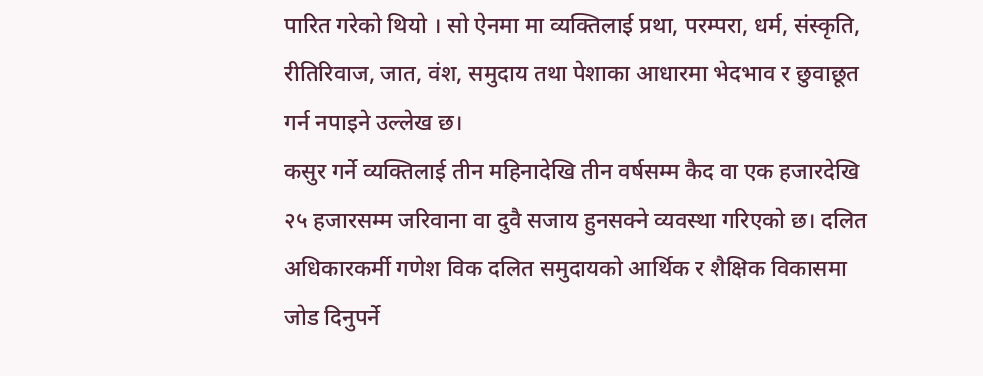पारित गरेको थियो । सो ऐनमा मा व्यक्तिलाई प्रथा, परम्परा, धर्म, संस्कृति, रीतिरिवाज, जात, वंश, समुदाय तथा पेशाका आधारमा भेदभाव र छुवाछूत गर्न नपाइने उल्लेख छ।
कसुर गर्ने व्यक्तिलाई तीन महिनादेखि तीन वर्षसम्म कैद वा एक हजारदेखि २५ हजारसम्म जरिवाना वा दुवै सजाय हुनसक्ने व्यवस्था गरिएको छ। दलित अधिकारकर्मी गणेश विक दलित समुदायको आर्थिक र शैक्षिक विकासमा जोड दिनुपर्ने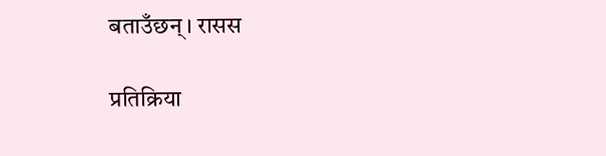बताउँछन्। रासस

प्रतिक्रिया